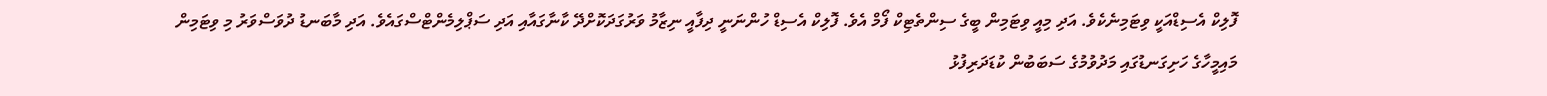ފޮލިކް އެސިޑްއަކީ ވިޓަމިނެކެވެ. އަދި މިއީ ވިޓަމިން ބީގެ ސިންތެޓިކް ފޯމް އެވެ. ފޮލިކް އެސިޑް ހުންނަނީ ދިފާއީ ނިޒާމު ވަރުގަދަކޮށްދޭ ކާނާގައާއި އަދި ސަޕްލިމެންޓްސްގައެވެ. އަދި މާބަނޑު ދުވަސްވަރު މި ވިޓަމިން މައިމީހާގެ ހަށިގަނޑުގައި މަދުވުމުގެ ސަބަބުން ކުޑަދަރިފުޅު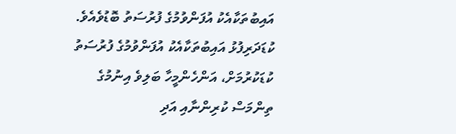އައިބުތަކާއެކު އުފަންވުމުގެ ފުރުސަތު ބޮޑުވެއެވެ.
ކުޑަދަރިފުޅު އައިބުތަކާއެކު އުފަންވުމުގެ ފުރުސަތު ކުޑަކުރުމަށް، އަންހެންމީހާ ބަލިވެ އިނުމުގެ ތިންމަސް ކުރިންނާއި އަދި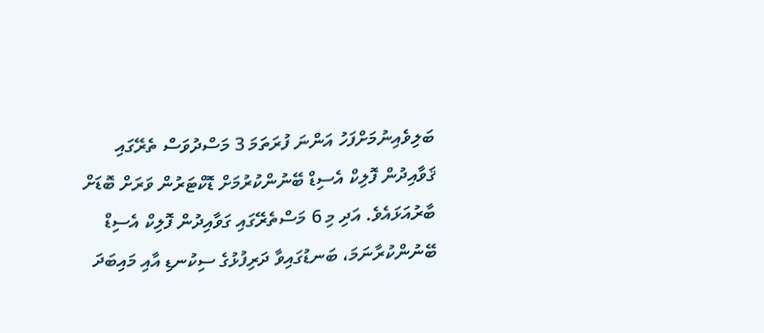ބަލިވެއިނުމަށްފަހު އަންނަ ފުރަތަމަ 3 މަސްދުވަސް ތެރޭގައި ޤަވާއިދުން ފޮލިކް އެސިޑް ބޭނުންކުރުމަށް ޑޮކްޓަރުން ވަރަށް ބޮޑަށް ބާރުއަޅައެވެ. އަދި މި 6 މަސްތެރޭގައި ގަވާއިދުން ފޮލިކް އެސިޑް ބޭނުންކުރާނަމަ، ބަނޑުގައިވާ ދަރިފުޅުގެ ސިކުނޑި އާއި މައިބަދަ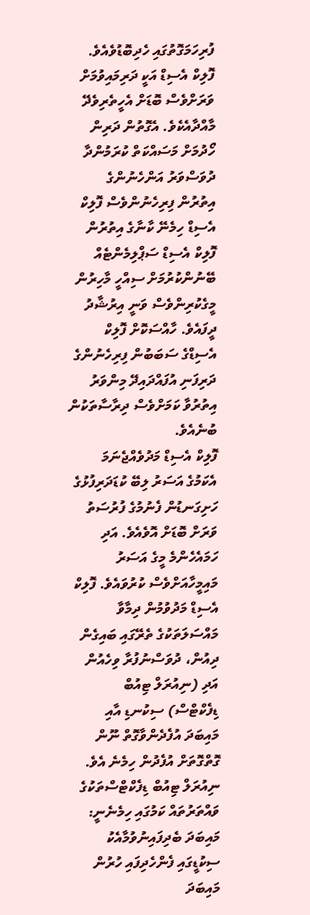ފުރިހަމަގޮތުގައި ހެދިބޮޑުވެއެވެ.
ފޮލިކް އެސިޑް އަކީ ދަރިމައިވުމަށް ވަރަށްވެސް ބޮޑަށް އެހީތެރިވެދޭ މާއްދާއެކެވެ. އެގޮތުން ދަރިން ހޯދުމަށް މަސައްކަތް ކުރަމުންދާ ދުވަސްވަރު އަންހެނުންގެ އިތުރުން ފިރިހެނުންވެސް ފޮލިކް އެސިޑް ހިމެނޭ ކާނާގެ އިތުރުން ފޮލިކް އެސިޑް ސަޕްލިމެންޓެއް ބޭނުންކުރުމަށް ސިއްހީ މާހިރުން މީގެކުރިންވެސް ވަނީ އިރުޝާދު ދީފައެވެ. ހާއްސަކޮށް ފޮލިކް އެސިޑްގެ ސަބަބުން ފިރިހެނުންގެ ދަރިފަނި އުފައްދައިދޭ މިންވަރު އިތުރުވާ ކަމަށްވެސް ދިރާސާތަކުން ބުނެއެވެ.
ފޮލިކް އެސިޑް މަދުވެއްޖެނަމަ އެކަމުގެ އަސަރު ލިބޭ ކުޑަދަރިފުޅުގެ ހަށިގަނޑުން ފެނުމުގެ ފުރުސަތު ވަރަށް ބޮޑަށް އޮވެއެވެ. އަދި ހަމައެހެންމެ މީގެ އަސަރު މައިމީހާއަށްވެސް ކުރުވައެވެ. ފޮލިކް އެސިޑް މަދުވުމުން ދިމާވާ މައްސަލަތަކުގެ ތެރޭގައި ބައިގެން ދިއުން، ދުވަސްނުފުރާ ވިހެއުން އަދި (ނިއުރަލް ޓިއުބް ޑިފެކްޓްސް) ސިކުނޑި އާއި މައިބަދަ އުފެދެންވާގޮތް ނޫން ގޮތްގޮތަށް އުފެދުން ހިމެނެ އެވެ.
ނިއުރަލް ޓިއުބް ޑިފެކްޓްސްތަކުގެ ވައްތަރުތައް ކަމުގައި ހިމެނެނީ:
މައިބަދަ ބެދިފައިނުވުމާއެކު ސިކުޑީގައި ފެންހެދިފައި ހުރުން
މައިބަދަ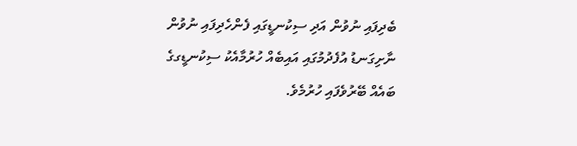ބެދިފައި ނުވުން އަދި ސިކުނޑީގައި ފެންހެދިފައި ނުވުން
ނާށިގަނޑު އުފެދުމުގައި އައިބެއް ހުރުމާއެކު ސިކުނޑީގގެ ބައެއް ބޭރުވެފައި ހުރުމެވެ.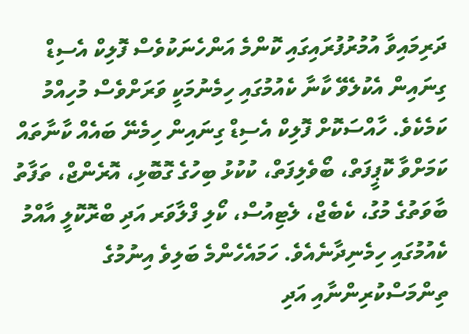ދަރިމައިވާ އުމުރުފުރައިގައި ކޮންމެ އަންހެނަކުވެސް ފޮލިކް އެސިޑް ގިނައިން އެކުލެވޭ ކާނާ ކެއުމުގައި ހިމެނުމަކީ ވަރަށްވެސް މުހިއްމު ކަމެކެވެ. ހާއްސަކޮށް ފޮލިކް އެސިޑް ގިނައިން ހިމެނޭ ބައެއް ކާނާތައް ކަމަށްވާ ކޮޕީފަތް، ބޯވެލިފަތް، ކުކުޅު ބިހުގެ ގޮބޮޅި، އޮރެންޖް، ތަފާތު ބާވަތުގެ މުގު، ކެބެޖް، ލެޓިއުސް، ކޯލި ފްލާވަރ އަދި ބްރޮކޮލީ އާއްމު ކެއުމުގައި ހިމެނިދާނެއެވެ. ހަމައެހެންމެ ބަލިވެ އިނުމުގެ ތިންމަސްކުރިންނާއި އަދި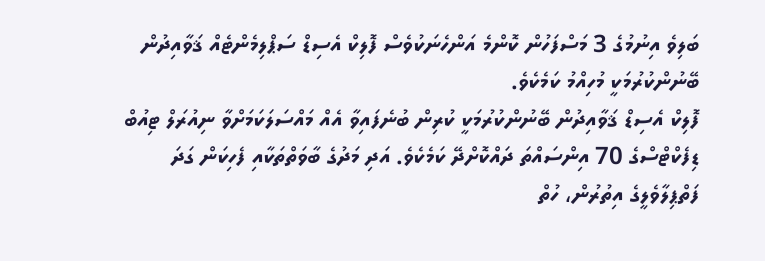ބަލިވެ އިނުމުގެ 3 މަސްފަހުން ކޮންމެ އަންހެނަކުވެސް ފޮލިކް އެސިޑް ސަޕްލިމެންޓެއް ޤަވާއިދުން ބޭނުންކުރުމަކީ މުހިއްމު ކަމެކެވެ.
ފޮލިކް އެސިޑް ޤަވާއިދުން ބޭނުންކުރުމަކީ ކުރިން ބުނެފައިވާ އެއް މައްސަލަކަމަށްވާ ނިއުރަލް ޓިއުބް ޑިފެކްޓްސްގެ 70 އިންސައްތަ ދައްކޮށްދޭ ކަމެކެވެ. އަދި މަދުގެ ބާވަތްތަކާއި ފެހިކަން ގަދަ ފަތްޕިލާވެލީގެ އިތުރުން، ހުތް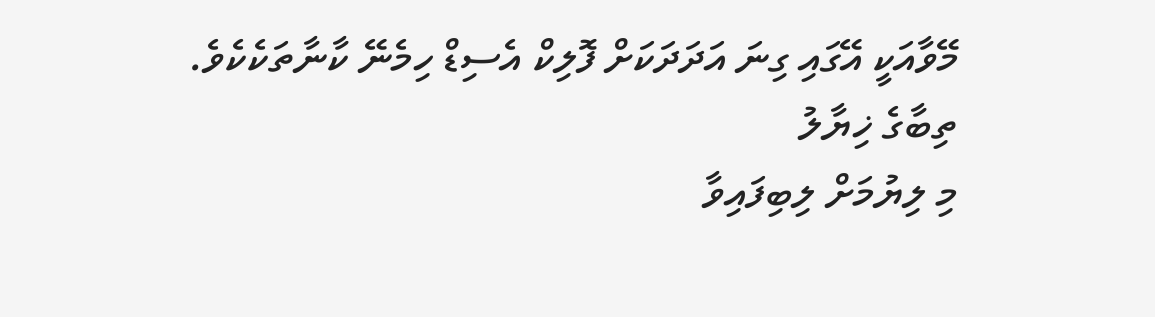މޭވާއަކީ އޭގައި ގިނަ އަދަދަކަށް ފޮލިކް އެސިޑް ހިމެނޭ ކާނާތަކެކެވެ.
ތިބާގެ ޚިޔާލު
މި ލިޔުމަށް ލިބިފައިވާ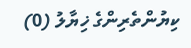ކިޔުންތެރިންގެ ޚިޔާލު (0)